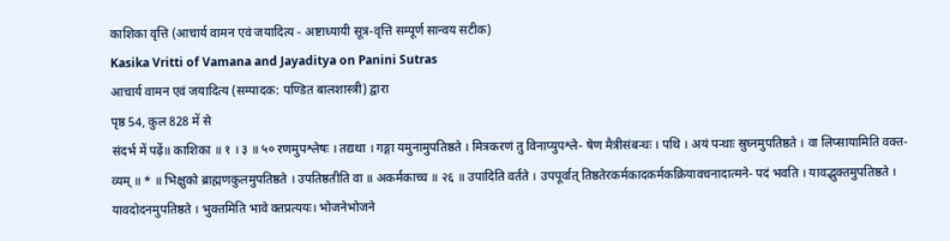काशिका वृत्ति (आचार्य वामन एवं जयादित्य - अष्टाध्यायी सूत्र-वृत्ति सम्पूर्ण सान्वय सटीक)
Kasika Vritti of Vamana and Jayaditya on Panini Sutras
आचार्य वामन एवं जयादित्य (सम्पादक: पण्डित बालशास्त्री) द्वारा
पृष्ठ 54, कुल 828 में से
संदर्भ में पढ़ें॥ काशिका ॥ १ । ३ ॥ ५० रणमुपश्लेषः । तद्यथा । गङ्गा यमुनामुपतिष्ठते । मित्रकरणं तु विनाप्युपश्ले- षेण मैत्रीसंबन्धः । पथि । अयं पन्थाः स्रुघ्नमुपतिष्ठते । वा लिप्सायामिति वक्त- व्यम् ॥ * ॥ भिक्षुको ब्राह्मणकुलमुपतिष्ठते । उपतिष्ठतीति वा ॥ अकर्मकाच्च ॥ २६ ॥ उपादिति वर्तते । उपपूर्वात् तिष्ठतेरकर्मकादकर्मकक्रियावचनादात्मने- पदं भवति । यावद्भुक्तमुपतिष्ठते । यावदोदनमुपतिष्ठते । भुक्तमिति भावे क्तप्रत्ययः। भोजनेभोजने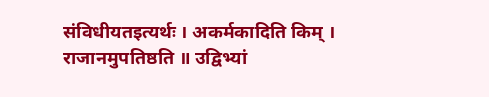संविधीयतइत्यर्थः । अकर्मकादिति किम् । राजानमुपतिष्ठति ॥ उद्विभ्यां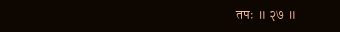तपः ॥ २७ ॥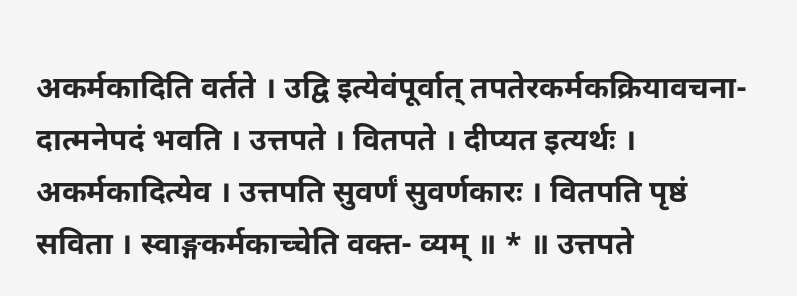अकर्मकादिति वर्तते । उद्वि इत्येवंपूर्वात् तपतेरकर्मकक्रियावचना- दात्मनेपदं भवति । उत्तपते । वितपते । दीप्यत इत्यर्थः । अकर्मकादित्येव । उत्तपति सुवर्णं सुवर्णकारः । वितपति पृष्ठं सविता । स्वाङ्गकर्मकाच्चेति वक्त- व्यम् ॥ * ॥ उत्तपते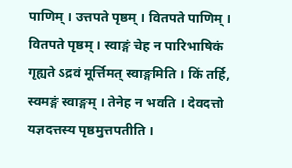पाणिम् । उत्तपते पृष्ठम् । वितपते पाणिम् । वितपते पृष्ठम् । स्वाङ्गं चेह न पारिभाषिकं गृह्यते ऽद्रवं मूर्त्तिमत् स्वाङ्गमिति । किं तर्हि, स्वमङ्गं स्वाङ्गम् । तेनेह न भवति । देवदत्तो यज्ञदत्तस्य पृष्ठमुत्तपतीति ।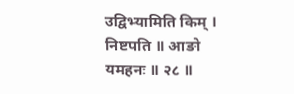उद्विभ्यामिति किम् । निष्टपति ॥ आङो यमहनः ॥ २८ ॥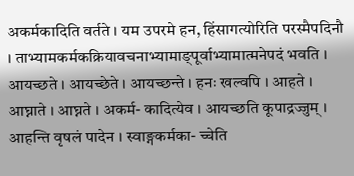अकर्मकादिति वर्तते । यम उपरमे हन, हिंसागत्योरिति परस्मैपदिनौ । ताभ्यामकर्मकक्रियावचनाभ्यामाङ्पूर्वाभ्यामात्मनेपदं भवति । आयच्छते । आयच्छेते । आयच्छन्ते । हनः खल्वपि । आहते । आघ्नाते । आघ्नते । अकर्म- कादित्येव । आयच्छति कूपाद्रज्जुम् । आहन्ति वृषलं पादेन । स्वाङ्गकर्मका- च्चेति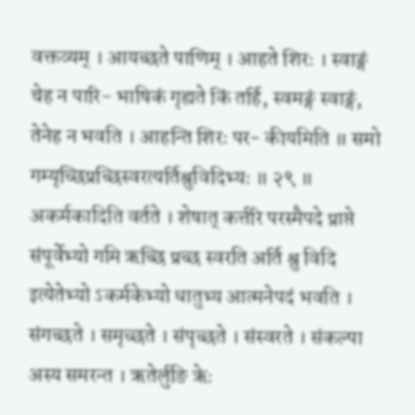वक्तव्यम् । आयच्छते पाणिम् । आहते शिरः । स्वाङ्गं चेह न पारि- भाषिकं गृह्यते किं तर्हि, स्वमङ्गं स्वाङ्गं, तेनेह न भवति । आहन्ति शिरः पर- कीयमिति ॥ समो गम्यृच्छिप्रच्छिस्वरत्यर्तिश्रुविदिभ्यः ॥ २९ ॥ अकर्मकादिति वर्तते । शेषात् कर्त्तरि परस्मैपदे प्राप्ते संपूर्वेभ्यो गमि ऋच्छि प्रच्छ स्वरति अर्ति श्रु विदि इत्येतेभ्यो ऽकर्मकेभ्यो धातुभ्य आत्मनेपदं भवति । संगच्छते । समृच्छते । संपृच्छते । संस्वरते । संकल्पा अस्य समरन्त । ऋतेर्लुङि ऋेः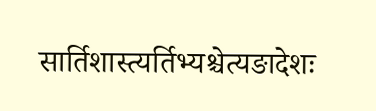सार्तिशास्त्यर्तिभ्यश्चेत्यङादेशः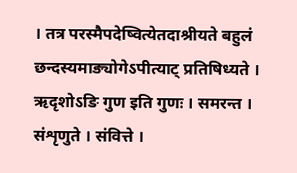। तत्र परस्मैपदेष्वित्येतदाश्रीयते बहुलं छन्दस्यमाङ्योगेऽपीत्याट् प्रतिषिध्यते । ऋदृशोऽङि गुण इति गुणः । समरन्त । संशृणुते । संवित्ते ।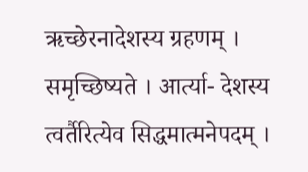ऋच्छेरनादेशस्य ग्रहणम् । समृच्छिष्यते । आर्त्या- देशस्य त्वर्तैरित्येव सिद्धमात्मनेपदम् ।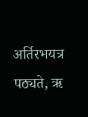अर्तिरभयत्र पठ्यते, ऋ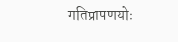गतिप्रापणयोः